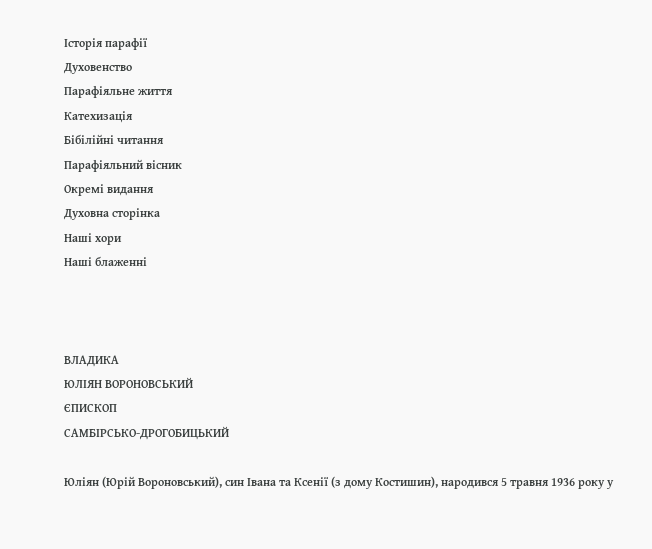Історія парафії
Духовенство
Парафіяльне життя
Катехизація
Бібілійні читання
Парафіяльний вісник
Окремі видання
Духовна сторінка
Наші хори
Наші блаженні



ВЛАДИКА
ЮЛІЯН ВОРОНОВСЬКИЙ
ЄПИСКОП
САМБІРСЬКО-ДРОГОБИЦЬКИЙ

Юліян (Юрій Вороновський), син Івана та Ксенії (з дому Костишин), народився 5 травня 1936 року у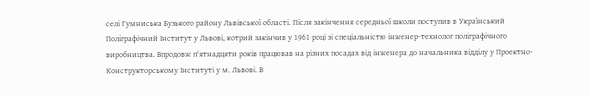селі Гумниська Бузького району Львівської області. Після закінчення середньої школи поступив в Український Поліграфічний Інститут у Львові, котрий закінчив у 1961 році зі спеціальністю інженер-технолог поліграфічного виробництва. Впродовж п'ятнадцяти років працював на різних посадах від інженера до начальника відділу у Проектно-Конструкторському Інституті у м. Львові. В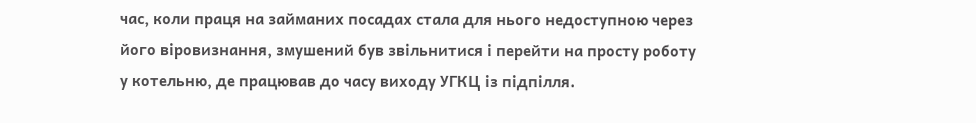час, коли праця на займаних посадах стала для нього недоступною через його віровизнання, змушений був звільнитися і перейти на просту роботу у котельню, де працював до часу виходу УГКЦ із підпілля.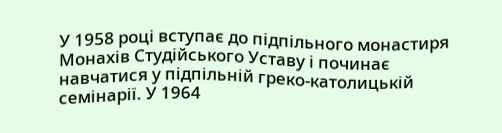У 1958 році вступає до підпільного монастиря Монахів Студійського Уставу і починає навчатися у підпільній греко-католицькій семінарії. У 1964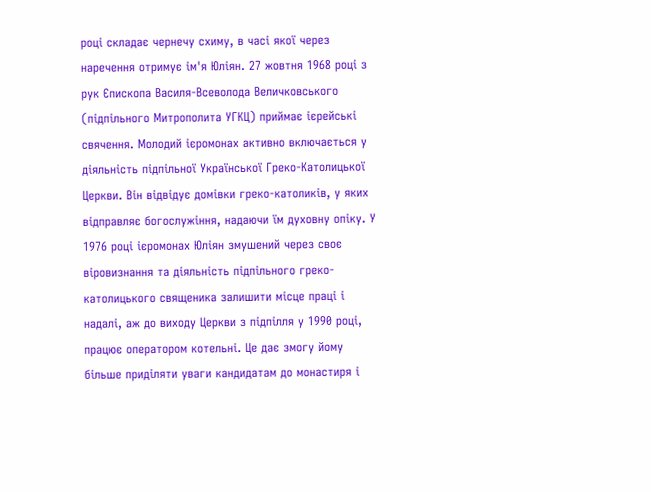році складає чернечу схиму, в часі якої через наречення отримує ім'я Юліян. 27 жовтня 1968 році з рук Єпископа Василя-Всеволода Величковського (підпільного Митрополита УГКЦ) приймає ієрейські свячення. Молодий ієромонах активно включається у діяльність підпільної Української Греко-Католицької Церкви. Він відвідує домівки греко-католиків, у яких відправляє богослужіння, надаючи їм духовну опіку. У 1976 році ієромонах Юліян змушений через своє віровизнання та діяльність підпільного греко-католицького священика залишити місце праці і надалі, аж до виходу Церкви з підпілля у 1990 році, працює оператором котельні. Це дає змогу йому більше приділяти уваги кандидатам до монастиря і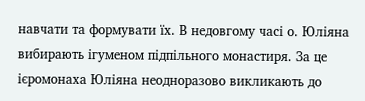навчати та формувати їх. В недовгому часі о. Юліяна вибирають ігуменом підпільного монастиря. За це ієромонаха Юліяна неодноразово викликають до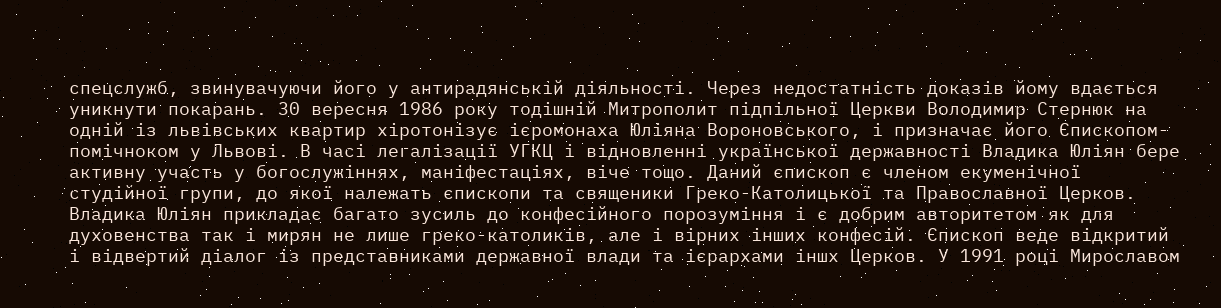спецслужб, звинувачуючи його у антирадянській діяльності. Через недостатність доказів йому вдається уникнути покарань. 30 вересня 1986 року тодішній Митрополит підпільної Церкви Володимир Стернюк на одній із львівських квартир хіротонізує ієромонаха Юліяна Вороновського, і призначає його Єпископом-помічноком у Львові. В часі легалізації УГКЦ і відновленні української державності Владика Юліян бере активну участь у богослужіннях, маніфестаціях, віче тощо. Даний єпископ є членом екуменічної студійної групи, до якої належать єпископи та священики Греко-Католицької та Православної Церков. Владика Юліян прикладає багато зусиль до конфесійного порозуміння і є добрим авторитетом як для духовенства так і мирян не лише греко-католиків, але і вірних інших конфесій. Єпископ веде відкритий і відвертий діалог із представниками державної влади та ієрархами іншх Церков. У 1991 році Мирославом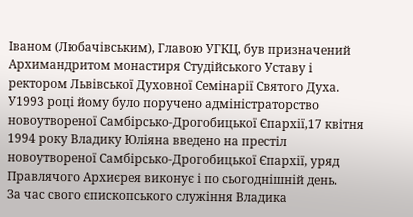Іваном (Любачівським), Главою УГКЦ, був призначений Архимандритом монастиря Студійського Уставу і ректором Львівської Духовної Семінарії Святого Духа. У1993 році йому було поручено адміністраторство новоутвореної Самбірсько-Дрогобицької Єпархії,17 квітня 1994 року Владику Юліяна введено на престіл новоутвореної Самбірсько-Дрогобицької Єпархії, уряд Правлячого Архиєрея виконує і по сьогоднішній день.
За час свого єпископського служіння Владика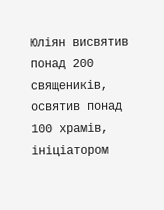Юліян висвятив понад 200 священиків, освятив понад 100 храмів, ініціатором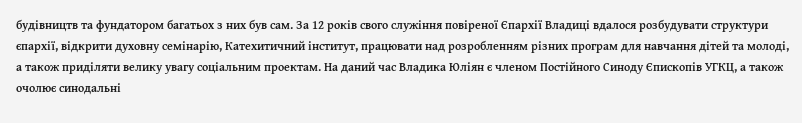будівництв та фундатором багатьох з них був сам. За 12 років свого служіння повіреної Єпархії Владиці вдалося розбудувати структури єпархії, відкрити духовну семінарію, Катехитичний інститут, працювати над розробленням різних програм для навчання дітей та молоді, а також приділяти велику увагу соціальним проектам. На даний час Владика Юліян є членом Постійного Синоду Єпископів УГКЦ, а також очолює синодальні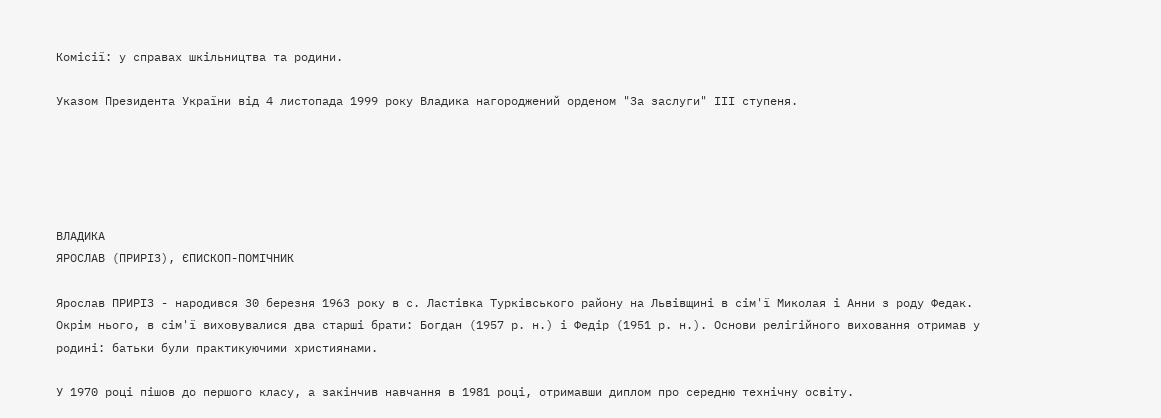Комісії: у справах шкільництва та родини.

Указом Президента України від 4 листопада 1999 року Владика нагороджений орденом "За заслуги" ІІІ ступеня.





ВЛАДИКА
ЯРОСЛАВ (ПРИРІЗ), ЄПИСКОП-ПОМІЧНИК

Ярослав ПРИРІЗ - народився 30 березня 1963 року в с. Ластівка Турківського району на Львівщині в сім'ї Миколая і Анни з роду Федак. Окрім нього, в сім'ї виховувалися два старші брати: Богдан (1957 р. н.) і Федір (1951 р. н.). Основи релігійного виховання отримав у родині: батьки були практикуючими християнами.

У 1970 році пішов до першого класу, а закінчив навчання в 1981 році, отримавши диплом про середню технічну освіту.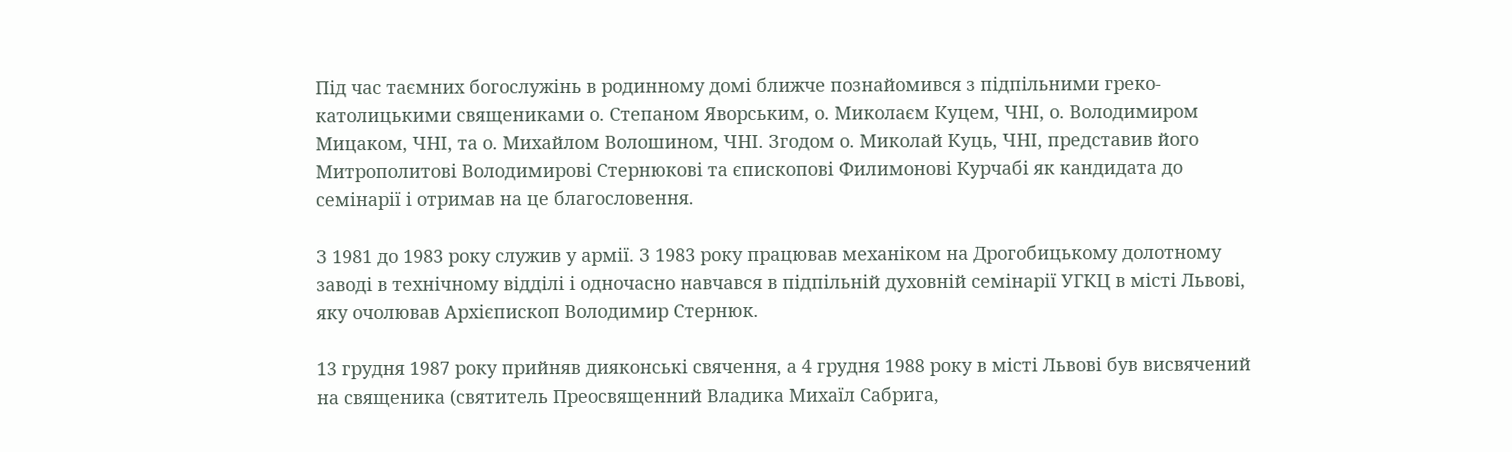Під час таємних богослужінь в родинному домі ближче познайомився з підпільними греко-католицькими священиками о. Степаном Яворським, о. Миколаєм Куцем, ЧНІ, о. Володимиром Мицаком, ЧНІ, та о. Михайлом Волошином, ЧНІ. Згодом о. Миколай Куць, ЧНІ, представив його Митрополитові Володимирові Стернюкові та єпископові Филимонові Курчабі як кандидата до семінарії і отримав на це благословення.

З 1981 до 1983 року служив у армії. З 1983 року працював механіком на Дрогобицькому долотному заводі в технічному відділі і одночасно навчався в підпільній духовній семінарії УГКЦ в місті Львові, яку очолював Архієпископ Володимир Стернюк.

13 грудня 1987 року прийняв дияконські свячення, а 4 грудня 1988 року в місті Львові був висвячений на священика (святитель Преосвященний Владика Михаїл Сабрига,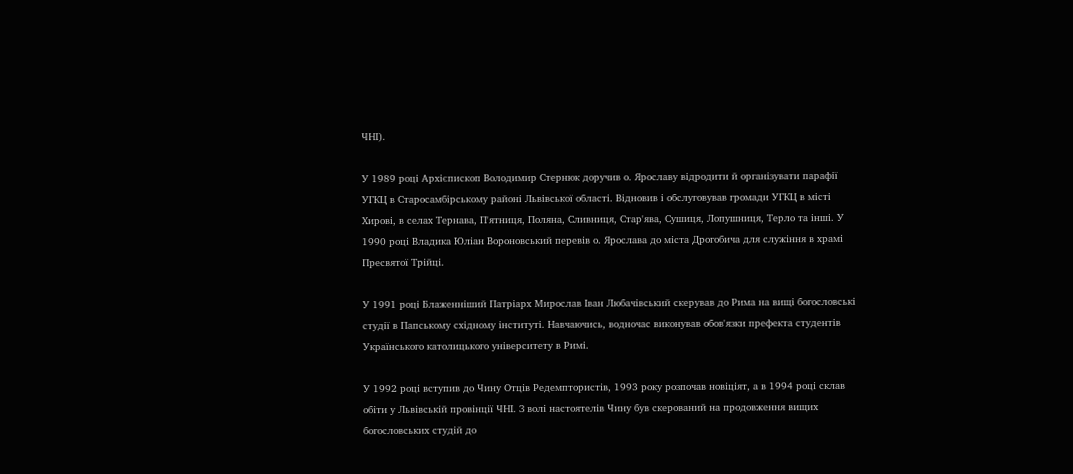ЧНІ).

У 1989 році Архієпископ Володимир Стернюк доручив о. Ярославу відродити й організувати парафії УГКЦ в Старосамбірському районі Львівської області. Відновив і обслуговував громади УГКЦ в місті Хирові, в селах Тернава, П'ятниця, Поляна, Сливниця, Стар'ява, Сушиця, Лопушниця, Терло та інші. У 1990 році Владика Юліан Вороновський перевів о. Ярослава до міста Дрогобича для служіння в храмі Пресвятої Трійці.

У 1991 році Блаженніший Патріарх Мирослав Іван Любачівський скерував до Рима на вищі богословські студії в Папському східному інституті. Навчаючись, водночас виконував обов'язки префекта студентів Українського католицького університету в Римі.

У 1992 році вступив до Чину Отців Редемптористів, 1993 року розпочав новіціят, а в 1994 році склав обіти у Львівській провінції ЧНІ. З волі настоятелів Чину був скерований на продовження вищих богословських студій до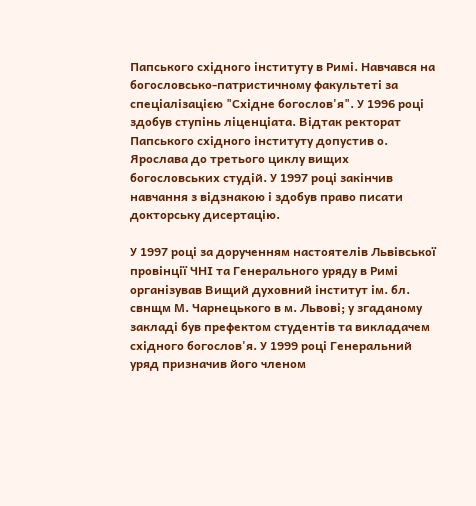Папського східного інституту в Римі. Навчався на богословсько-патристичному факультеті за спеціалізацією "Східне богослов'я". У 1996 році здобув ступінь ліценціата. Відтак ректорат Папського східного інституту допустив о. Ярослава до третього циклу вищих богословських студій. У 1997 році закінчив навчання з відзнакою і здобув право писати докторську дисертацію.

У 1997 році за дорученням настоятелів Львівської провінції ЧНІ та Генерального уряду в Римі організував Вищий духовний інститут ім. бл. свнщм М. Чарнецького в м. Львові; у згаданому закладі був префектом студентів та викладачем східного богослов'я. У 1999 році Генеральний уряд призначив його членом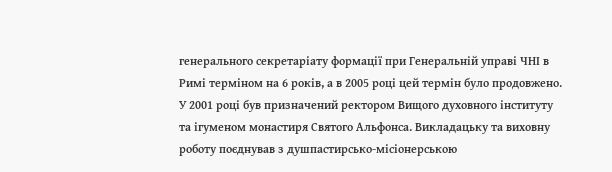генерального секретаріату формації при Генеральній управі ЧНІ в Римі терміном на 6 років, а в 2005 році цей термін було продовжено. У 2001 році був призначений ректором Вищого духовного інституту та ігуменом монастиря Святого Альфонса. Викладацьку та виховну роботу поєднував з душпастирсько-місіонерською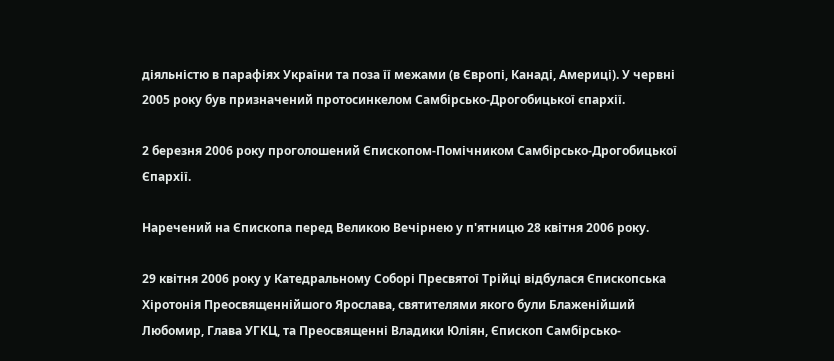діяльністю в парафіях України та поза її межами (в Європі, Канаді, Америці). У червні 2005 року був призначений протосинкелом Самбірсько-Дрогобицької єпархії.

2 березня 2006 року проголошений Єпископом-Помічником Самбірсько-Дрогобицької Єпархії.

Наречений на Єпископа перед Великою Вечірнею у п'ятницю 28 квітня 2006 року.

29 квітня 2006 року у Катедральному Соборі Пресвятої Трійці відбулася Єпископська Хіротонія Преосвященнійшого Ярослава, святителями якого були Блаженійший Любомир, Глава УГКЦ, та Преосвященні Владики Юліян, Єпископ Самбірсько-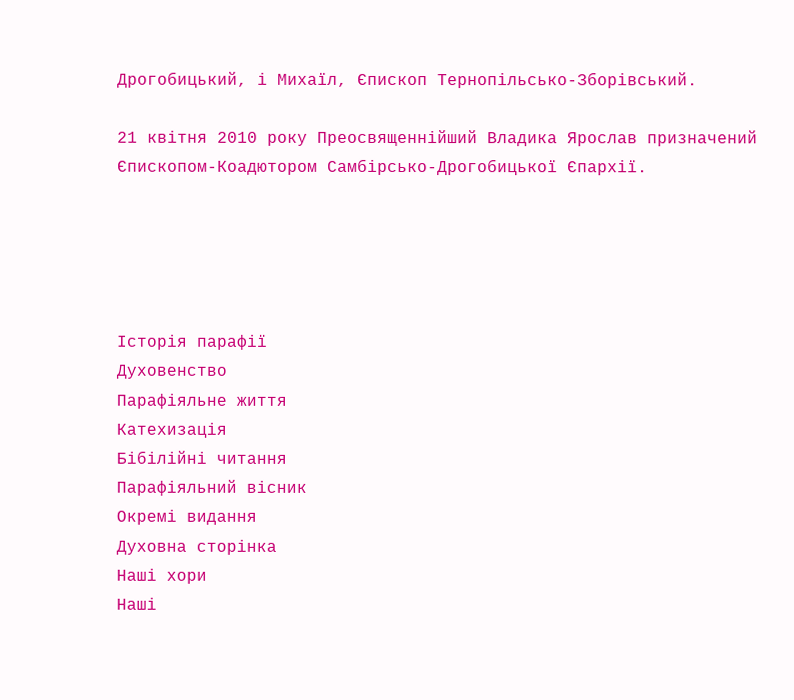Дрогобицький, і Михаїл, Єпископ Тернопільсько-Зборівський.

21 квітня 2010 року Преосвященнійший Владика Ярослав призначений Єпископом-Коадютором Самбірсько-Дрогобицької Єпархії.





Історія парафії
Духовенство
Парафіяльне життя
Катехизація
Бібілійні читання
Парафіяльний вісник
Окремі видання
Духовна сторінка
Наші хори
Наші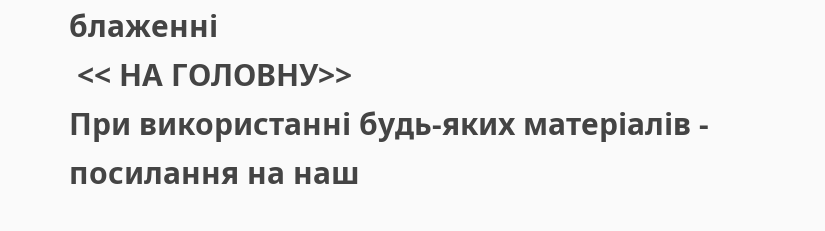блаженні
 << НА ГОЛОВНУ>>
При використанні будь-яких матеріалів - посилання на наш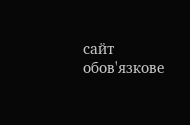сайт обов'язкове